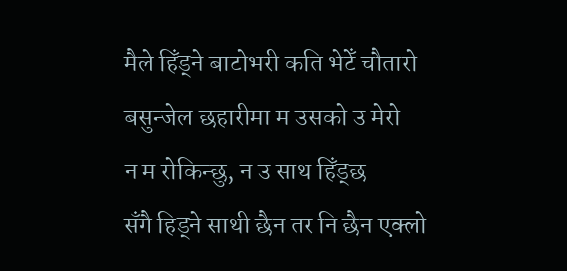मैले हिँड्ने बाटोभरी कति भेटेँ चौतारो
बसुन्जेल छहारीमा म उसको उ मेरो
न म रोकिन्छु, न उ साथ हिँड्छ
सँगै हिड्ने साथी छैन तर नि छैन एक्लो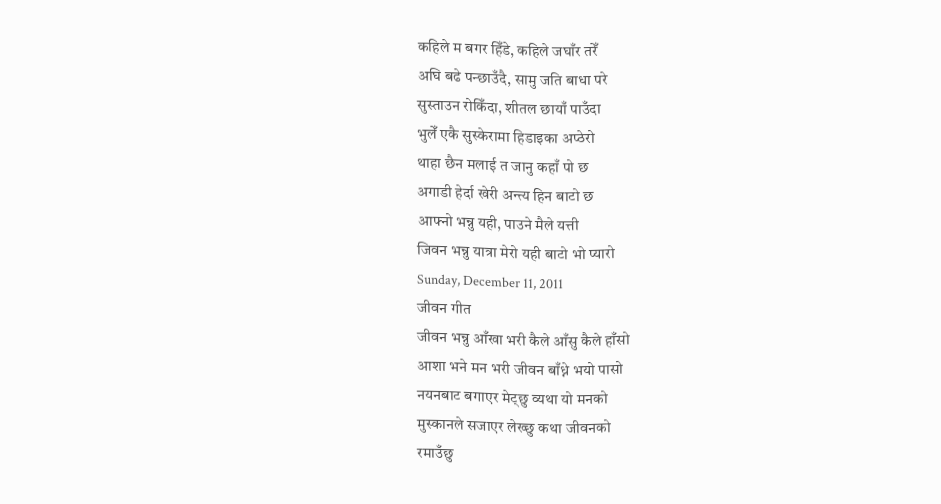कहिले म बगर हिँडे, कहिले जघाँर तरेँ
अघि बढे पन्छाउँदै, सामु जति बाधा परे
सुस्ताउन रोकिँदा, शीतल छायाँ पाउँदा
भुलेँ एकै सुस्केरामा हिडाइका अप्ठेरो
थाहा छैन मलाई त जानु कहाँ पो छ
अगाडी हेर्दा खेरी अन्त्य हिन बाटो छ
आफ्नो भन्नु यही, पाउने मैले यत्ती
जिवन भन्नु यात्रा मेरो यही बाटो भो प्यारो
Sunday, December 11, 2011
जीवन गीत
जीवन भन्नु आँखा भरी कैले आँसु कैले हाँसो
आशा भने मन भरी जीवन बाँध्ने भयो पासो
नयनबाट बगाएर मेट्छु व्यथा यो मनको
मुस्कानले सजाएर लेख्छु कथा जीवनको
रमाउँछु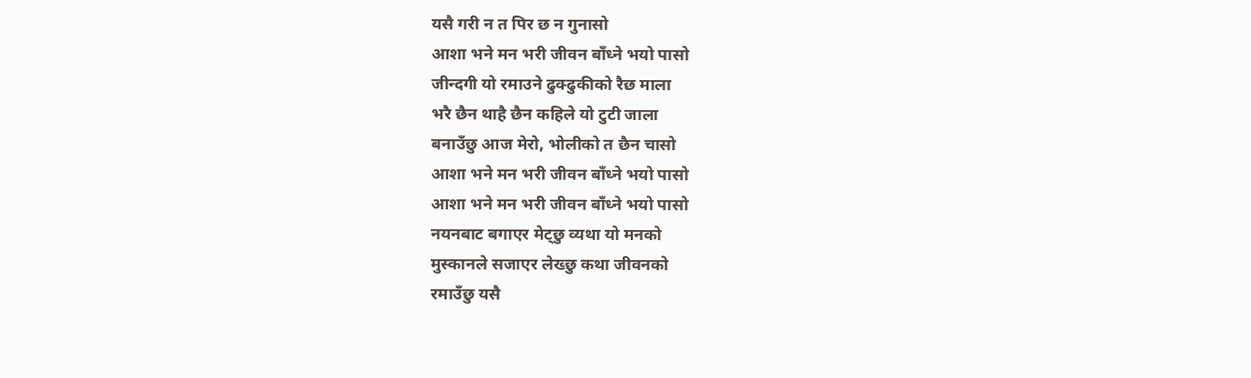यसै गरी न त पिर छ न गुनासो
आशा भने मन भरी जीवन बाँध्ने भयो पासो
जीन्दगी यो रमाउने ढुक्ढुकीको रैछ माला
भरै छैन थाहै छैन कहिले यो टुटी जाला
बनाउँछु आज मेरो, भोलीको त छैन चासो
आशा भने मन भरी जीवन बाँध्ने भयो पासो
आशा भने मन भरी जीवन बाँध्ने भयो पासो
नयनबाट बगाएर मेट्छु व्यथा यो मनको
मुस्कानले सजाएर लेख्छु कथा जीवनको
रमाउँछु यसै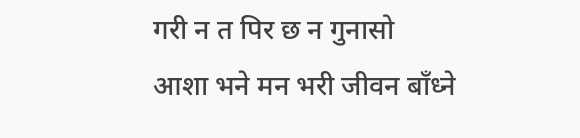गरी न त पिर छ न गुनासो
आशा भने मन भरी जीवन बाँध्ने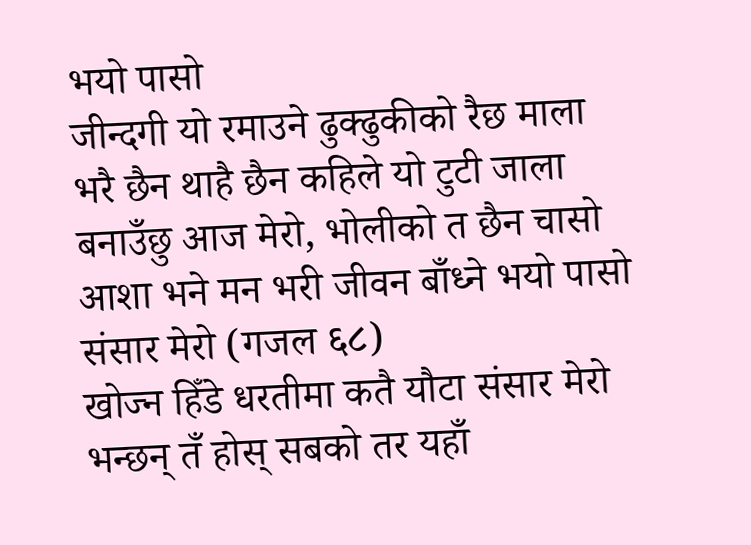भयो पासो
जीन्दगी यो रमाउने ढुक्ढुकीको रैछ माला
भरै छैन थाहै छैन कहिले यो टुटी जाला
बनाउँछु आज मेरो, भोलीको त छैन चासो
आशा भने मन भरी जीवन बाँध्ने भयो पासो
संसार मेरो (गजल ६८)
खोज्न हिँडे धरतीमा कतै यौटा संसार मेरो
भन्छन् तँ होस् सबको तर यहाँ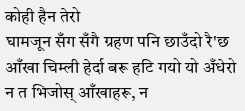कोही हैन तेरो
घामजून सँग सँगै ग्रहण पनि छाउँदो रै'छ
आँखा चिम्ली हेर्दा बरू हटि गयो यो अँधेरो
न त भिजोस् आँखाहरू, न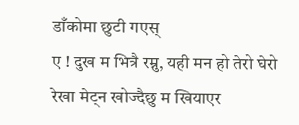डाँकोमा छुटी गएस्
ए ! दुख म भित्रै रम्नु, यही मन हो तेरो घेरो
रेखा मेट्न खोज्दैछु म खियाएर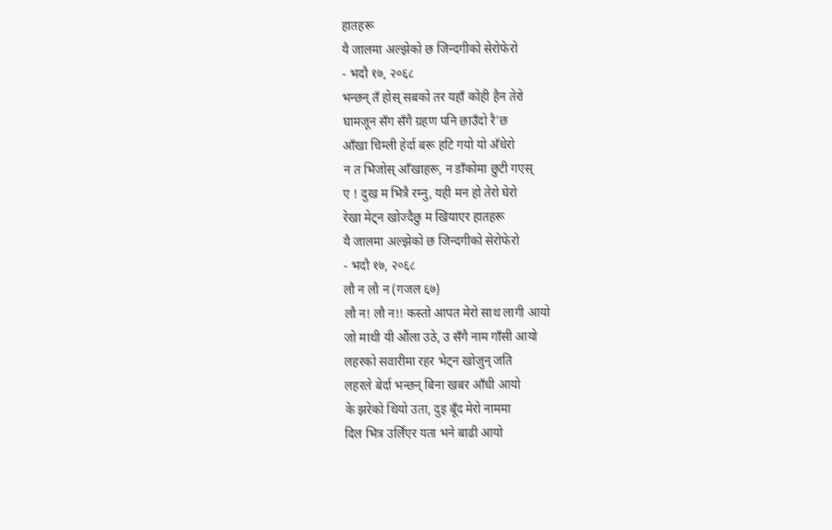हातहरू
यै जालमा अल्झेको छ जिन्दगीको सेरोफेरो
- भदौ १७, २०६८
भन्छन् तँ होस् सबको तर यहाँ कोही हैन तेरो
घामजून सँग सँगै ग्रहण पनि छाउँदो रै'छ
आँखा चिम्ली हेर्दा बरू हटि गयो यो अँधेरो
न त भिजोस् आँखाहरू, न डाँकोमा छुटी गएस्
ए ! दुख म भित्रै रम्नु, यही मन हो तेरो घेरो
रेखा मेट्न खोज्दैछु म खियाएर हातहरू
यै जालमा अल्झेको छ जिन्दगीको सेरोफेरो
- भदौ १७, २०६८
लौ न लौ न (गजल ६७)
लौ न! लौ न!! कस्तो आपत मेरो साथ लागी आयो
जो माथी यी औंला उठे, उ सँगै नाम गाँसी आयो
लहरको सवारीमा रहर भेट्न खोजुन् जति
लहरले बेर्दा भन्छन् बिना खबर आँधी आयो
के झरेको थियो उता, दुइ बूँद मेरो नाममा
दिल भित्र उर्लिएर यता भने बाढी आयो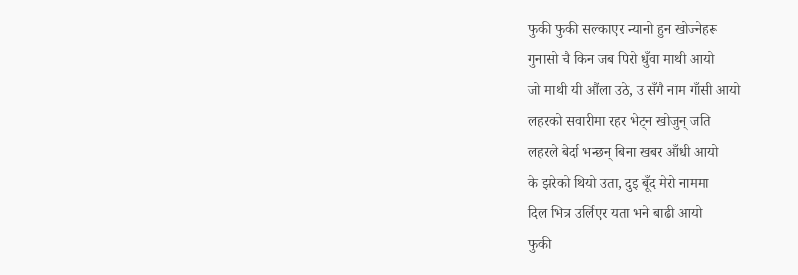फुकी फुकी सल्काएर न्यानो हुन खोज्नेहरू
गुनासो चै किन जब पिरो धुँवा माथी आयो
जो माथी यी औंला उठे, उ सँगै नाम गाँसी आयो
लहरको सवारीमा रहर भेट्न खोजुन् जति
लहरले बेर्दा भन्छन् बिना खबर आँधी आयो
के झरेको थियो उता, दुइ बूँद मेरो नाममा
दिल भित्र उर्लिएर यता भने बाढी आयो
फुकी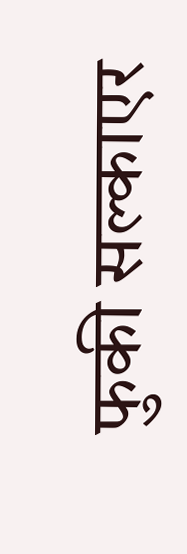फुकी सल्काएर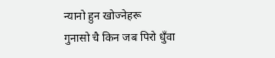न्यानो हुन खोज्नेहरू
गुनासो चै किन जब पिरो धुँवा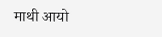माथी आयो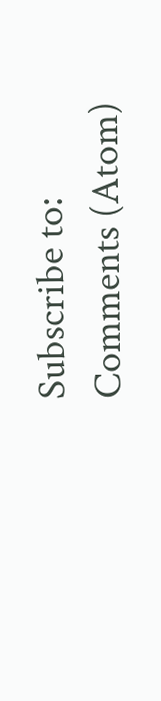Subscribe to:
Comments (Atom)